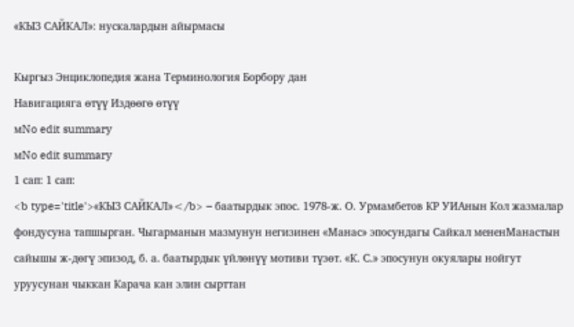«КЫЗ САЙКАЛ»: нускалардын айырмасы

Кыргыз Энциклопедия жана Терминология Борбору дан
Навигацияга өтүү Издөөгө өтүү
мNo edit summary
мNo edit summary
1 сап: 1 сап:
<b type='title'>«КЫЗ САЙКАЛ»</b> – баатырдык эпос. 1978-ж. О. Урмамбетов КР УИАнын Кол жазмалар фондусуна тапшырган. Чыгарманын мазмунун негизинен «Манас» эпосундагы Сайкал мененМанастын сайышы ж-дөгү эпизод, б. а. баатырдык үйлөнүү мотиви түзөт. «К. С.» эпосунун окуялары нойгут уруусунан чыккан Карача кан элин сырттан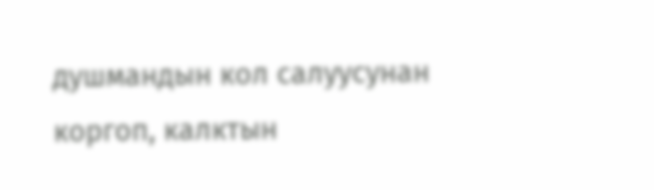душмандын кол салуусунан коргоп, калктын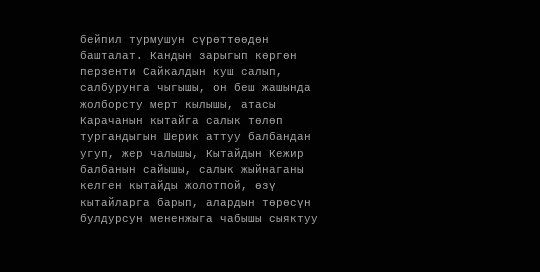бейпил турмушун сүрөттөөдөн башталат. Кандын зарыгып көргөн перзенти Сайкалдын куш салып, салбурунга чыгышы, он беш жашында жолборсту мерт кылышы, атасы Карачанын кытайга салык төлөп тургандыгын Шерик аттуу балбандан угуп, жер чалышы, Кытайдын Кежир балбанын сайышы, салык жыйнаганы келген кытайды жолотпой, өзү кытайларга барып, алардын төрөсүн булдурсун мененжыга чабышы сыяктуу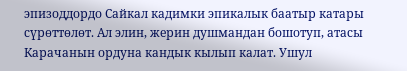эпизоддордо Сайкал кадимки эпикалык баатыр катары сүрөттөлөт. Ал элин, жерин душмандан бошотуп, атасы Карачанын ордуна кандык кылып калат. Ушул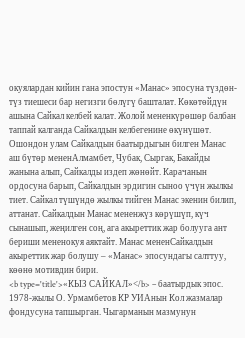окуялардан кийин гана эпостун «Манас» эпосуна түздөн-түз тиешеси бар негизги бөлүгү башталат. Көкөтөйдүн ашына Сайкал келбей калат. Жолой мененкүрөшөр балбан таппай калганда Сайкалдын келбегенине өкүнүшөт. Ошондон улам Сайкалдын баатырдыгын билген Манас аш бүтөр мененАлмамбет, Чубак, Сыргак, Бакайды жанына алып, Сайкалды издеп жөнөйт. Карачанын ордосуна барып, Сайкалдын эрдигин сыноо үчүн жылкы тиет. Сайкал түшүндө жылкы тийген Манас экенин билип, аттанат. Сайкалдын Манас мененжүз көрүшүп, күч сынашып, жеңилген соң, ага акыреттик жар болууга ант бериши мененокуя аяктайт. Манас мененСайкалдын акыреттик жар болушу – «Манас» эпосундагы салттуу, көөнө мотивдин бири.
<b type='title'>«КЫЗ САЙКАЛ»</b> – баатырдык эпос. 1978-жылы О. Урмамбетов КР УИАнын Кол жазмалар фондусуна тапшырган. Чыгарманын мазмунун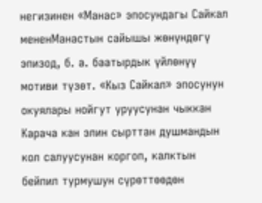негизинен «Манас» эпосундагы Сайкал мененМанастын сайышы жөнүндөгү эпизод, б. а. баатырдык үйлөнүү мотиви түзөт. «Кыз Сайкал» эпосунун окуялары нойгут уруусунан чыккан Карача кан элин сырттан душмандын кол салуусунан коргоп, калктын бейпил турмушун сүрөттөөдөн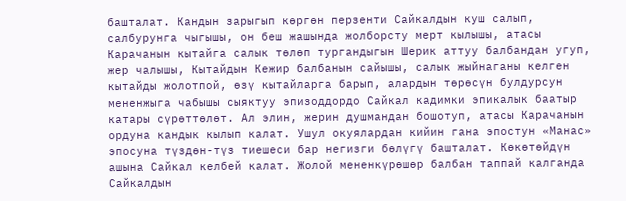башталат. Кандын зарыгып көргөн перзенти Сайкалдын куш салып, салбурунга чыгышы, он беш жашында жолборсту мерт кылышы, атасы Карачанын кытайга салык төлөп тургандыгын Шерик аттуу балбандан угуп, жер чалышы, Кытайдын Кежир балбанын сайышы, салык жыйнаганы келген кытайды жолотпой, өзү кытайларга барып, алардын төрөсүн булдурсун мененжыга чабышы сыяктуу эпизоддордо Сайкал кадимки эпикалык баатыр катары сүрөттөлөт. Ал элин, жерин душмандан бошотуп, атасы Карачанын ордуна кандык кылып калат. Ушул окуялардан кийин гана эпостун «Манас» эпосуна түздөн-түз тиешеси бар негизги бөлүгү башталат. Көкөтөйдүн ашына Сайкал келбей калат. Жолой мененкүрөшөр балбан таппай калганда Сайкалдын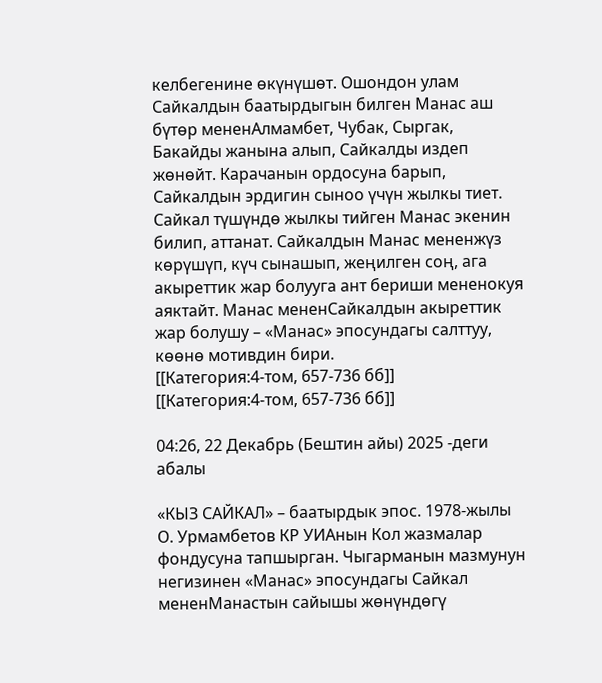келбегенине өкүнүшөт. Ошондон улам Сайкалдын баатырдыгын билген Манас аш бүтөр мененАлмамбет, Чубак, Сыргак, Бакайды жанына алып, Сайкалды издеп жөнөйт. Карачанын ордосуна барып, Сайкалдын эрдигин сыноо үчүн жылкы тиет. Сайкал түшүндө жылкы тийген Манас экенин билип, аттанат. Сайкалдын Манас мененжүз көрүшүп, күч сынашып, жеңилген соң, ага акыреттик жар болууга ант бериши мененокуя аяктайт. Манас мененСайкалдын акыреттик жар болушу – «Манас» эпосундагы салттуу, көөнө мотивдин бири.
[[Категория:4-том, 657-736 бб]]
[[Категория:4-том, 657-736 бб]]

04:26, 22 Декабрь (Бештин айы) 2025 -деги абалы

«КЫЗ САЙКАЛ» – баатырдык эпос. 1978-жылы О. Урмамбетов КР УИАнын Кол жазмалар фондусуна тапшырган. Чыгарманын мазмунун негизинен «Манас» эпосундагы Сайкал мененМанастын сайышы жөнүндөгү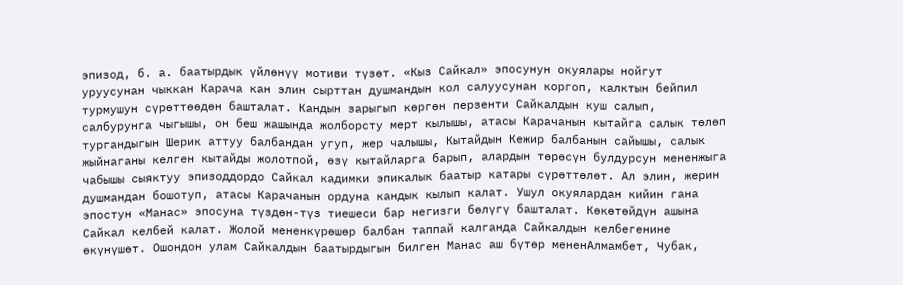эпизод, б. а. баатырдык үйлөнүү мотиви түзөт. «Кыз Сайкал» эпосунун окуялары нойгут уруусунан чыккан Карача кан элин сырттан душмандын кол салуусунан коргоп, калктын бейпил турмушун сүрөттөөдөн башталат. Кандын зарыгып көргөн перзенти Сайкалдын куш салып, салбурунга чыгышы, он беш жашында жолборсту мерт кылышы, атасы Карачанын кытайга салык төлөп тургандыгын Шерик аттуу балбандан угуп, жер чалышы, Кытайдын Кежир балбанын сайышы, салык жыйнаганы келген кытайды жолотпой, өзү кытайларга барып, алардын төрөсүн булдурсун мененжыга чабышы сыяктуу эпизоддордо Сайкал кадимки эпикалык баатыр катары сүрөттөлөт. Ал элин, жерин душмандан бошотуп, атасы Карачанын ордуна кандык кылып калат. Ушул окуялардан кийин гана эпостун «Манас» эпосуна түздөн-түз тиешеси бар негизги бөлүгү башталат. Көкөтөйдүн ашына Сайкал келбей калат. Жолой мененкүрөшөр балбан таппай калганда Сайкалдын келбегенине өкүнүшөт. Ошондон улам Сайкалдын баатырдыгын билген Манас аш бүтөр мененАлмамбет, Чубак,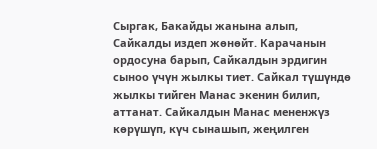Сыргак, Бакайды жанына алып, Сайкалды издеп жөнөйт. Карачанын ордосуна барып, Сайкалдын эрдигин сыноо үчүн жылкы тиет. Сайкал түшүндө жылкы тийген Манас экенин билип, аттанат. Сайкалдын Манас мененжүз көрүшүп, күч сынашып, жеңилген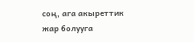соң, ага акыреттик жар болууга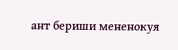ант бериши мененокуя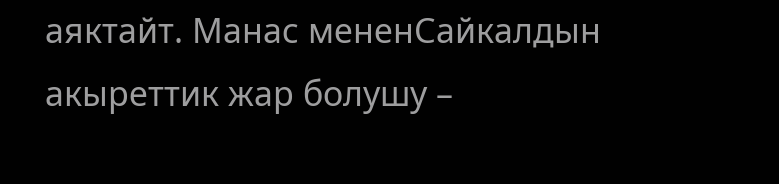аяктайт. Манас мененСайкалдын акыреттик жар болушу –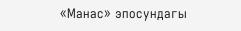«Манас» эпосундагы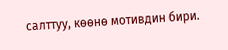салттуу, көөнө мотивдин бири.